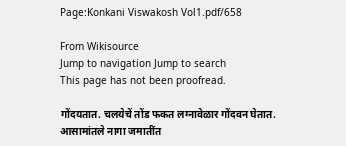Page:Konkani Viswakosh Vol1.pdf/658

From Wikisource
Jump to navigation Jump to search
This page has not been proofread.

गोंदयतात. चलयेचें तोंड फकत लग्नावेळार गोंदवन घेतात. आसामांतले नागा जमातींत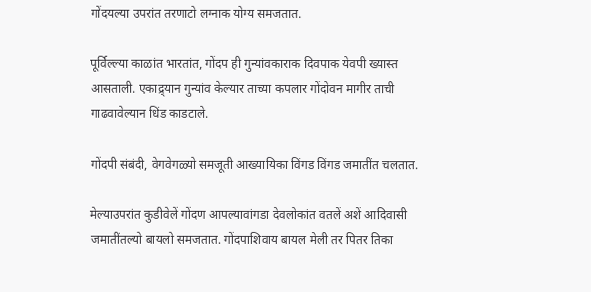गोंदयल्या उपरांत तरणाटो लग्नाक योग्य समजतात.

पूर्विल्ल्या काळांत भारतांत, गोंदप ही गुन्यांवकाराक दिवपाक येवपी ख्यास्त आसताली. एकाद्र्यान गुन्यांव केल्यार ताच्या कपलार गोंदोवन मागीर ताची गाढवावेल्यान धिंड काडटाले.

गोंदपी संबंदी, वेगवेगळ्यो समजूती आख्यायिका विंगड विंगड जमातींत चलतात.

मेल्याउपरांत कुडीवेलें गोंदण आपल्यावांगडा देवलोकांत वतलें अशें आदिवासी जमातींतल्यो बायलो समजतात. गोंदपाशिवाय बायल मेली तर पितर तिका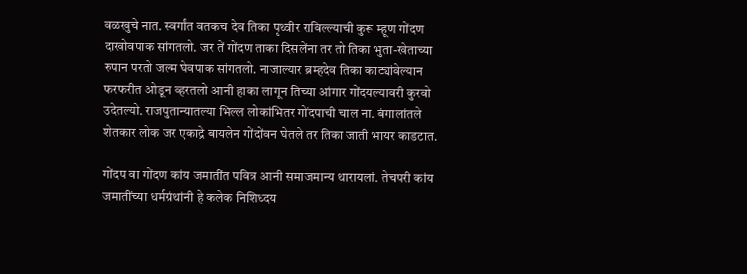वळखुचे नात. स्वर्गांत वतकच देव तिका पृथ्वीर राविल्ल्याची कुरू म्हूण गोंदण दाखोवपाक सांगतलो. जर तें गोंदण ताका दिसलेंना तर तो तिका भुता-खेताच्या रुपान परतो जल्म घेवपाक सांगतलो. नाजाल्यार ब्रम्हदेव तिका काट्यांवेल्यान फरफरीत ओडून व्हरतलो आनी हाका लागून तिच्या आंगार गोंदयल्यावरी कुरवो उदेतल्यो. राजपुतान्यातल्या भिल्ल लोकांभितर गोंदपाची चाल ना. बंगालांतले शेतकार लोक जर एकाद्रे बायलेन गोंदोंवन घेतले तर तिका जाती भायर काडटात.

गोंदप वा गोंदण कांय जमातींत पवित्र आनी समाजमान्य थारायलां. तेचपरी कांय जमातींच्या धर्मग्रंथांनी हे कलेक निशिध्दय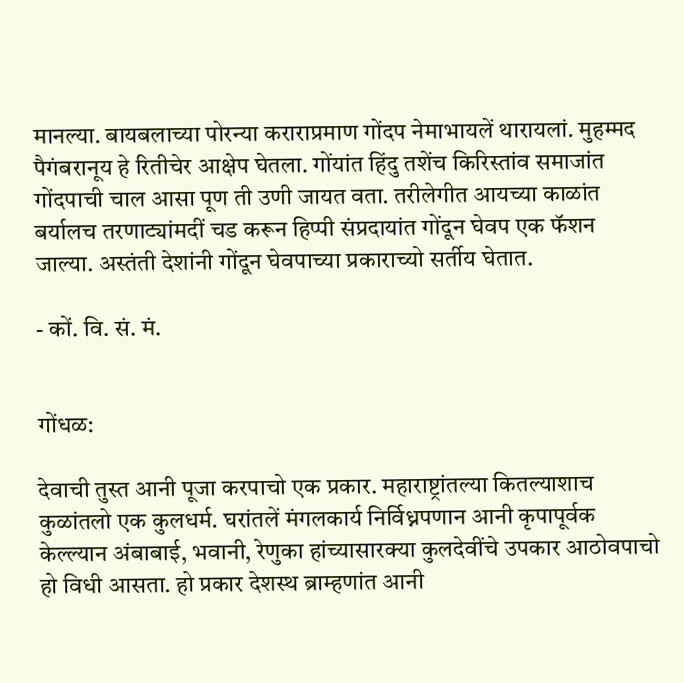मानल्या. बायबलाच्या पोरन्या कराराप्रमाण गोंदप नेमाभायलें थारायलां. मुहम्मद पैगंबरानूय हे रितीचेर आक्षेप घेतला. गोंयांत हिंदु तशेंच किरिस्तांव समाजांत गोंदपाची चाल आसा पूण ती उणी जायत वता. तरीलेगीत आयच्या काळांत बर्यालच तरणाट्यांमदीं चड करून हिप्पी संप्रदायांत गोंदून घेवप एक फॅशन जाल्या. अस्तंती देशांनी गोंदून घेवपाच्या प्रकाराच्यो सर्तीय घेतात.

- कों. वि. सं. मं.


गोंधळ:

देवाची तुस्त आनी पूजा करपाचो एक प्रकार. महाराष्ट्रांतल्या कितल्याशाच कुळांतलो एक कुलधर्म. घरांतलें मंगलकार्य निर्विध्नपणान आनी कृपापूर्वक केल्ल्यान अंबाबाई, भवानी, रेणुका हांच्यासारक्या कुलदेवींचे उपकार आठोवपाचो हो विधी आसता. हो प्रकार देशस्थ ब्राम्हणांत आनी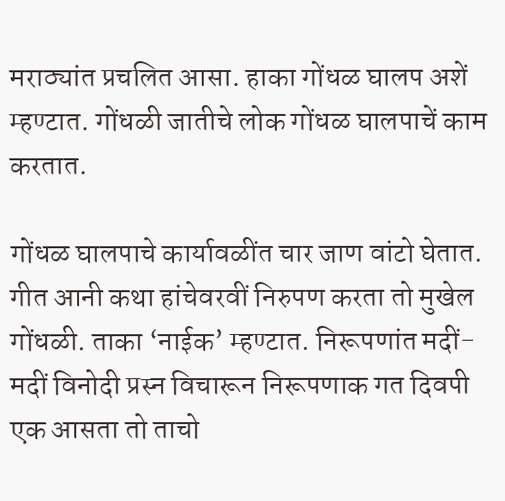मराठ्यांत प्रचलित आसा. हाका गोंधळ घालप अशें म्हण्टात. गोंधळी जातीचे लोक गोंधळ घालपाचें काम करतात.

गोंधळ घालपाचे कार्यावळींत चार जाण वांटो घेतात. गीत आनी कथा हांचेवरवीं निरुपण करता तो मुखेल गोंधळी. ताका ‘नाईक’ म्हण्टात. निरूपणांत मदीं-मदीं विनोदी प्रस्न विचारून निरूपणाक गत दिवपी एक आसता तो ताचो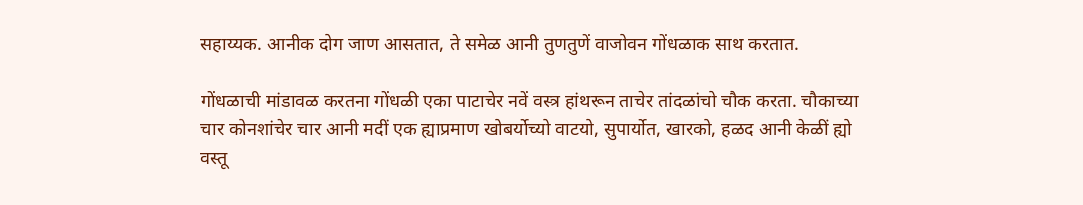सहाय्यक. आनीक दोग जाण आसतात, ते समेळ आनी तुणतुणें वाजोवन गोंधळाक साथ करतात.

गोंधळाची मांडावळ करतना गोंधळी एका पाटाचेर नवें वस्त्र हांथरून ताचेर तांदळांचो चौक करता. चौकाच्या चार कोनशांचेर चार आनी मदीं एक ह्याप्रमाण खोबर्योच्यो वाटयो, सुपार्योत, खारको, हळद आनी केळीं ह्यो वस्तू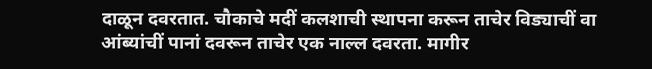दाळून दवरतात. चौकाचे मदीं कलशाची स्थापना करून ताचेर विड्याचीं वा आंब्यांचीं पानां दवरून ताचेर एक नाल्ल दवरता. मागीर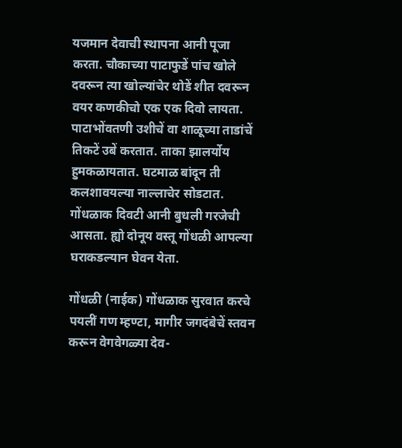यजमान देवाची स्थापना आनी पूजा करता. चौकाच्या पाटाफुडें पांच खोले दवरून त्या खोल्यांचेर थोडें शीत दवरून वयर कणकीचो एक एक दिवो लायता. पाटाभोंवतणी उशीचें वा शाळूच्या ताडांचें तिकटें उबें करतात. ताका झालर्योय हुमकळायतात. घटमाळ बांदून ती कलशावयल्या नाल्लाचेर सोडटात. गोंधळाक दिवटी आनी बुधली गरजेची आसता. ह्यो दोनूय वस्तू गोंधळी आपल्या घराकडल्यान घेवन येता.

गोंधळी (नाईक) गोंधळाक सुरवात करचे पयलीं गण म्हण्टा, मागीर जगदंबेचें स्तवन करून वेगवेगळ्या देव-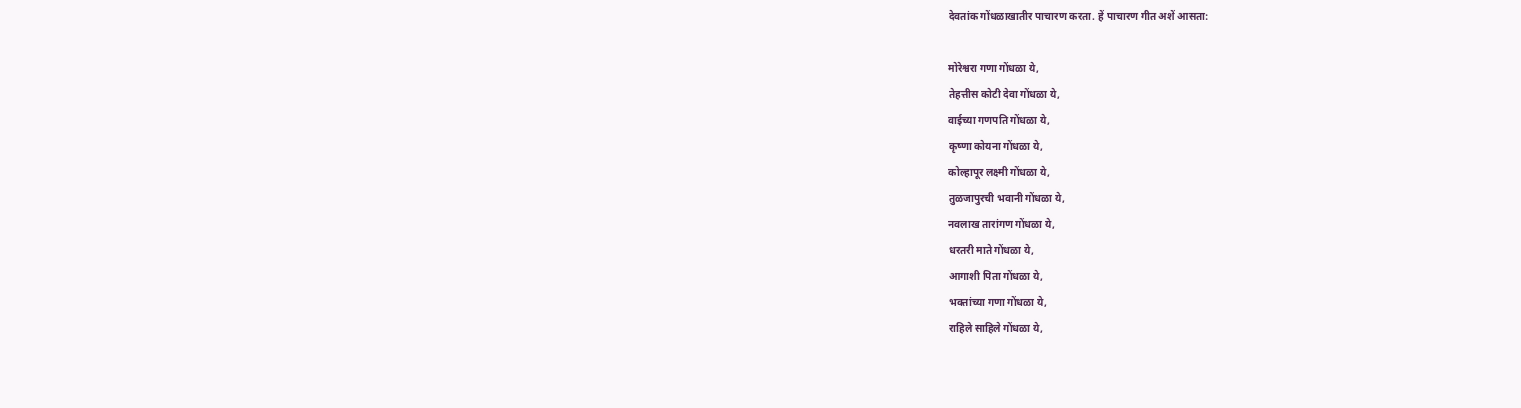देवतांक गोंधळाखातीर पाचारण करता. हें पाचारण गीत अशें आसता:

मोरेश्वरा गणा गोंधळा ये,
तेहत्तीस कोटी देवा गोंधळा ये,
वाईच्या गणपति गोंधळा ये,
कृष्णा कोयना गोंधळा ये,
कोल्हापूर लक्ष्मी गोंधळा ये,
तुळजापुरची भवानी गोंधळा ये,
नवलाख तारांगण गोंधळा ये,
धरतरी माते गोंधळा ये,
आगाशी पिता गोंधळा ये,
भक्तांच्या गणा गोंधळा ये,
राहिले साहिले गोंधळा ये,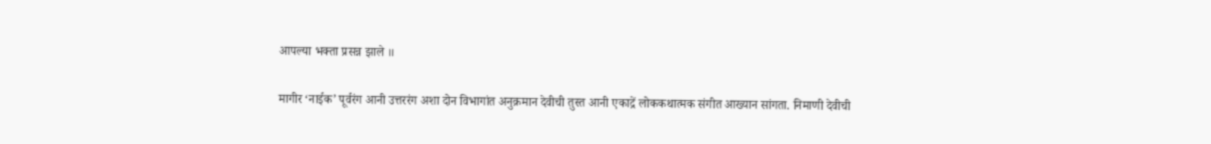आपल्या भक्ता प्रसन्न झाले ॥

मागीर ‘नाईक’ पूर्वरंग आनी उत्तररंग अशा दोन विभागांत अनुक्रमान देवीची तुस्त आनी एकाद्रें लोककथात्मक संगीत आख्यान सांगता. निमाणी देवीची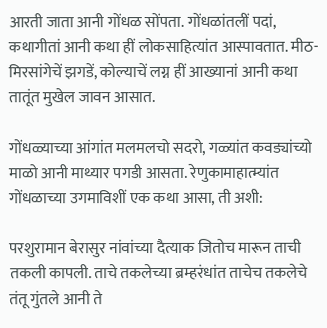आरती जाता आनी गोंधळ सोंपता. गोंधळांतलीं पदां, कथागीतां आनी कथा हीं लोकसाहित्यांत आस्पावतात. मीठ-मिरसांगेचें झगडें, कोल्याचें लग्न हीं आख्यानां आनी कथा तातूंत मुखेल जावन आसात.

गोंधळ्याच्या आंगांत मलमलचो सदरो, गळ्यांत कवड्यांच्यो माळो आनी माथ्यार पगडी आसता. रेणुकामाहात्म्यांत गोंधळाच्या उगमाविशीं एक कथा आसा, ती अशी:

परशुरामान बेरासुर नांवांच्या दैत्याक जितोच मारून ताची तकली कापली. ताचे तकलेच्या ब्रम्हरंधांत ताचेच तकलेचे तंतू गुंतले आनी ते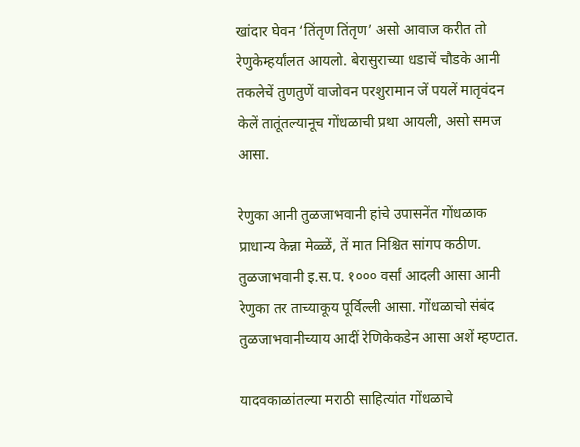खांदार घेवन ‘तिंतृण तिंतृण’ असो आवाज करीत तो रेणुकेम्हर्यांलत आयलो. बेरासुराच्या धडाचें चौडके आनी तकलेचें तुणतुणें वाजोवन परशुरामान जें पयलें मातृवंदन केलें तातूंतल्यानूच गोंधळाची प्रथा आयली, असो समज आसा.

रेणुका आनी तुळजाभवानी हांचे उपासनेंत गोंधळाक प्राधान्य केन्ना मेळ्ळें, तें मात निश्चित सांगप कठीण. तुळजाभवानी इ.स.प. १००० वर्सां आदली आसा आनी रेणुका तर ताच्याकूय पूर्विल्ली आसा. गोंधळाचो संबंद तुळजाभवानीच्याय आदीं रेणिकेकडेन आसा अशें म्हण्टात.

यादवकाळांतल्या मराठी साहित्यांत गोंधळाचे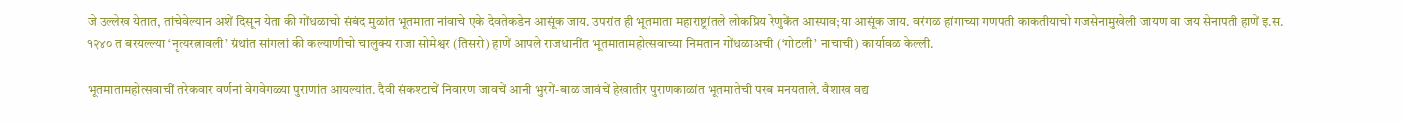जे उल्लेख येतात, तांचेवेल्यान अशें दिसून येता की गोंधळाचो संबंद मुळांत भूतमाता नांवाचे एके देवतेकडेन आसूंक जाय. उपरांत ही भूतमाता महाराष्ट्रांतले लोकप्रिय रेणुकेंत आस्पाव;या आसूंक जाय. वरंगळ हांगाच्या गणपती काकतीयाचो गजसेनामुखेली जायण वा जय सेनापती हाणें इ.स. १२४० त बरयल्ल्या ‘नृत्यरत्नावली’ ग्रंथांत सांगलां की कल्याणीचो चालुक्य राजा सोमेश्वर (तिसरो) हाणें आपले राजधानींत भूतमातामहोत्सवाच्या निमतान गोंधळाअची (‘गोटली’ नाचाची) कार्यावळ केल्ली.

भूतमातामहोत्सवाचीं तरेकवार वर्णनां वेगवेगळ्या पुराणांत आयल्यांत. दैवी संकश्टाचें निवारण जावचें आनी भुरगें-बाळ जावंचें हेखातीर पुराणकाळांत भूतमातेची परब मनयताले. वैशाख वद्य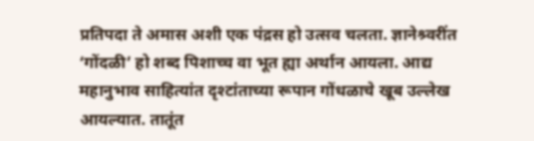प्रतिपदा ते अमास अशी एक पंद्रस हो उत्सव चलता. ज्ञानेश्र्वरींत ‘गोंदळी’ हो शब्द पिशाच्च वा भूत ह्या अर्थान आयला. आद्य महानुभाव साहित्यांत दृश्टांताच्या रूपान गोंधळाचे खूब उल्लेख आयल्यात. तातूंत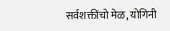सर्वशक्तींचो मेळ, योगिनी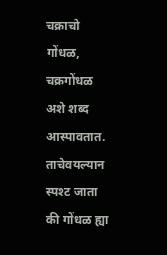चक्राचो गोंधळ, चक्रगोंधळ अशे शब्द आस्पावतात. ताचेवयल्यान स्पश्ट जाता की गोंधळ ह्या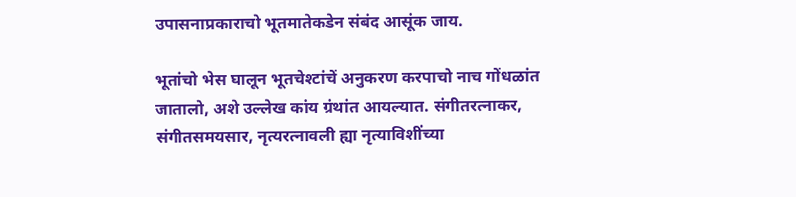उपासनाप्रकाराचो भूतमातेकडेन संबंद आसूंक जाय.

भूतांचो भेस घालून भूतचेश्टांचें अनुकरण करपाचो नाच गोंधळांत जातालो, अशे उल्लेख कांय ग्रंथांत आयल्यात. संगीतरत्नाकर, संगीतसमयसार, नृत्यरत्नावली ह्या नृत्याविशींच्या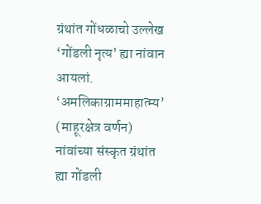ग्रंथांत गोंधळाचो उल्लेख ‘गोंडली नृत्य’ ह्या नांवान आयलां. ‘अमलिकाग्राममाहात्म्य’ (माहूरक्षेत्र वर्णन) नांवांच्या संस्कृत ग्रंथांत ह्या गोंडली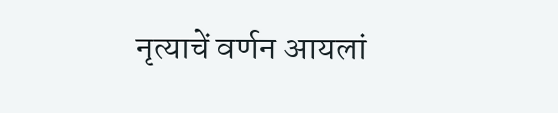नृत्याचें वर्णन आयलां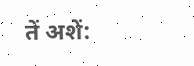तें अशें: